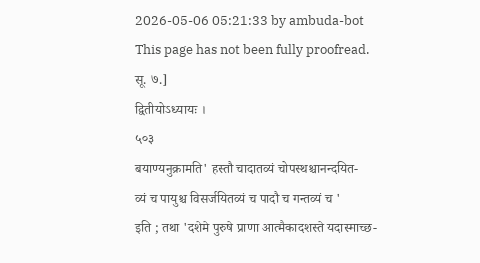2026-05-06 05:21:33 by ambuda-bot
This page has not been fully proofread.
सू. ७.]
द्वितीयोऽध्यायः ।
५०३
बयाण्यनुक्रामति' हस्तौ चादातव्यं चोपस्थश्चानन्दयित-
व्यं च पायुश्च विसर्जयितव्यं च पादौ च गन्तव्यं च '
इति ; तथा 'दशेमे पुरुषे प्राणा आत्मैकादशस्ते यदास्माच्छ-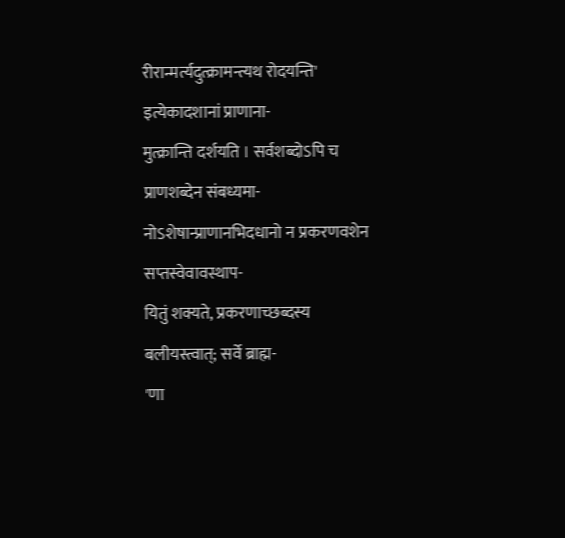रीरान्मर्त्यदुत्क्रामन्त्यथ रोदयन्ति' इत्येकादशानां प्राणाना-
मुत्क्रान्ति दर्शयति । सर्वशब्दोऽपि च प्राणशब्देन संबध्यमा-
नोऽशेषान्प्राणानभिदधानो न प्रकरणवशेन सप्तस्वेवावस्थाप-
यितुं शक्यते, प्रकरणाच्छब्दस्य बलीयस्त्वात्; सर्वे ब्राह्म-
'णा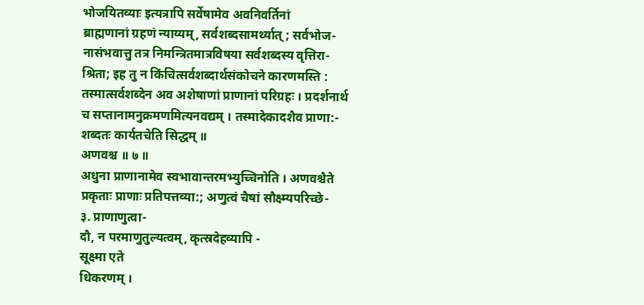भोजयितव्याः इत्यत्रापि सर्वेषामेव अवनिवर्तिनां
ब्राह्मणानां ग्रहणं न्याय्यम्, सर्वशब्दसामर्थ्यात् ; सर्वभोज-
नासंभवात्तु तत्र निमन्त्रितमात्रविषया सर्वशब्दस्य वृत्तिरा-
श्रिता; इह तु न किंचित्सर्वशब्दार्थसंकोचने कारणमस्ति :
तस्मात्सर्वशब्देन अव अशेषाणां प्राणानां परिग्रहः । प्रदर्शनार्थ
च सप्तानामनुक्रमणमित्यनवद्यम् । तस्मादेकादशैव प्राणा:-
शब्दतः कार्यतचेति सिद्धम् ॥
अणवश्च ॥ ७ ॥
अधुना प्राणानामेव स्वभावान्तरमभ्युच्चिनोति । अणवश्चैते
प्रकृताः प्राणाः प्रतिपत्तव्या:; अणुत्वं चैषां सौक्ष्म्यपरिच्छे-
३. प्राणाणुत्वा-
दौ, न परमाणुतुल्यत्वम्, कृत्स्रदेहव्यापि -
सूक्ष्मा एते
धिकरणम् ।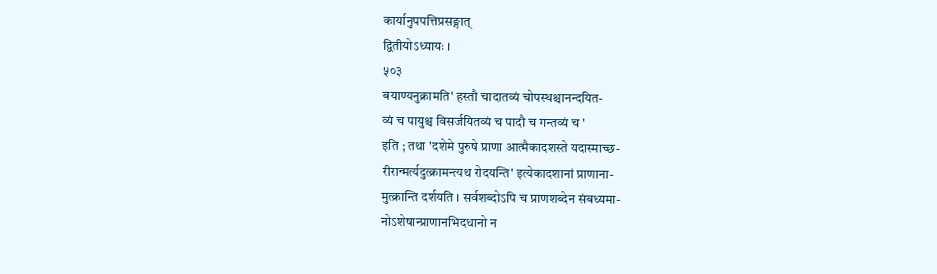कार्यानुपपत्तिप्रसङ्गात्
द्वितीयोऽध्यायः ।
५०३
बयाण्यनुक्रामति' हस्तौ चादातव्यं चोपस्थश्चानन्दयित-
व्यं च पायुश्च विसर्जयितव्यं च पादौ च गन्तव्यं च '
इति ; तथा 'दशेमे पुरुषे प्राणा आत्मैकादशस्ते यदास्माच्छ-
रीरान्मर्त्यदुत्क्रामन्त्यथ रोदयन्ति' इत्येकादशानां प्राणाना-
मुत्क्रान्ति दर्शयति । सर्वशब्दोऽपि च प्राणशब्देन संबध्यमा-
नोऽशेषान्प्राणानभिदधानो न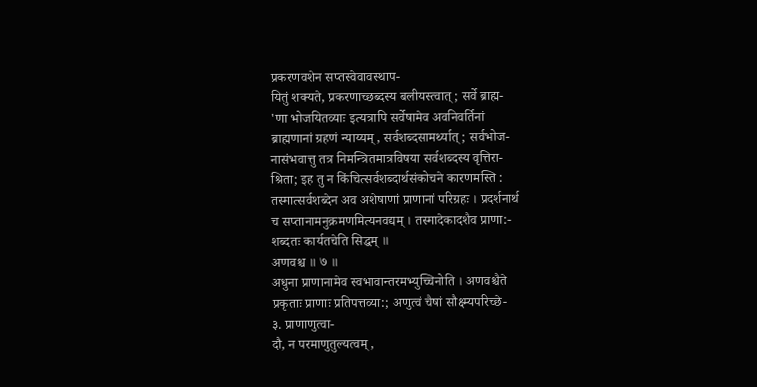प्रकरणवशेन सप्तस्वेवावस्थाप-
यितुं शक्यते, प्रकरणाच्छब्दस्य बलीयस्त्वात्; सर्वे ब्राह्म-
'णा भोजयितव्याः इत्यत्रापि सर्वेषामेव अवनिवर्तिनां
ब्राह्मणानां ग्रहणं न्याय्यम्, सर्वशब्दसामर्थ्यात् ; सर्वभोज-
नासंभवात्तु तत्र निमन्त्रितमात्रविषया सर्वशब्दस्य वृत्तिरा-
श्रिता; इह तु न किंचित्सर्वशब्दार्थसंकोचने कारणमस्ति :
तस्मात्सर्वशब्देन अव अशेषाणां प्राणानां परिग्रहः । प्रदर्शनार्थ
च सप्तानामनुक्रमणमित्यनवद्यम् । तस्मादेकादशैव प्राणा:-
शब्दतः कार्यतचेति सिद्धम् ॥
अणवश्च ॥ ७ ॥
अधुना प्राणानामेव स्वभावान्तरमभ्युच्चिनोति । अणवश्चैते
प्रकृताः प्राणाः प्रतिपत्तव्या:; अणुत्वं चैषां सौक्ष्म्यपरिच्छे-
३. प्राणाणुत्वा-
दौ, न परमाणुतुल्यत्वम्,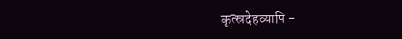कृत्स्रदेहव्यापि -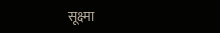सूक्ष्मा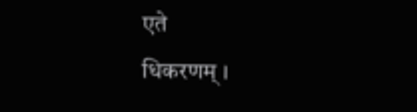एते
धिकरणम् ।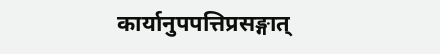कार्यानुपपत्तिप्रसङ्गात्